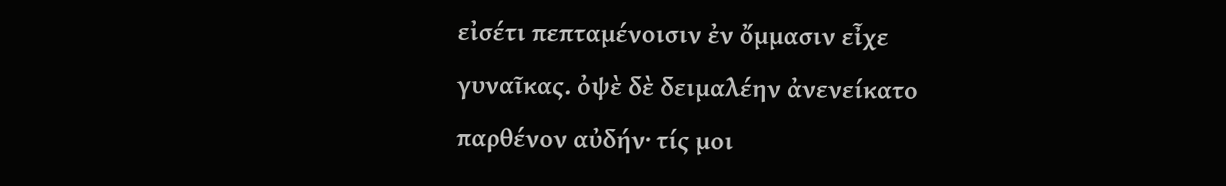εἰσέτι πεπταμένοισιν ἐν ὄμμασιν εἶχε γυναῖκας. ὀψὲ δὲ δειμαλέην ἀνενείκατο παρθένον αὐδήν· τίς μοι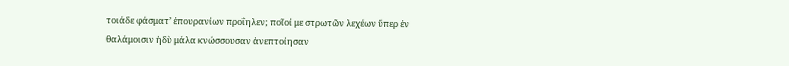τοιάδε φάσματ’ ἐπουρανίων προΐηλεν; ποῖοί με στρωτῶν λεχέων ὕπερ ἐν θαλάμοισιν ἡδὺ μάλα κνώσσουσαν ἀνεπτοίησαν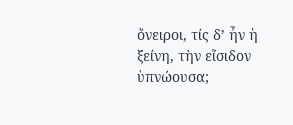ὄνειροι, τίς δ’ ἦν ἡ ξείνη, τὴν εἴσιδον ὑπνώουσα;